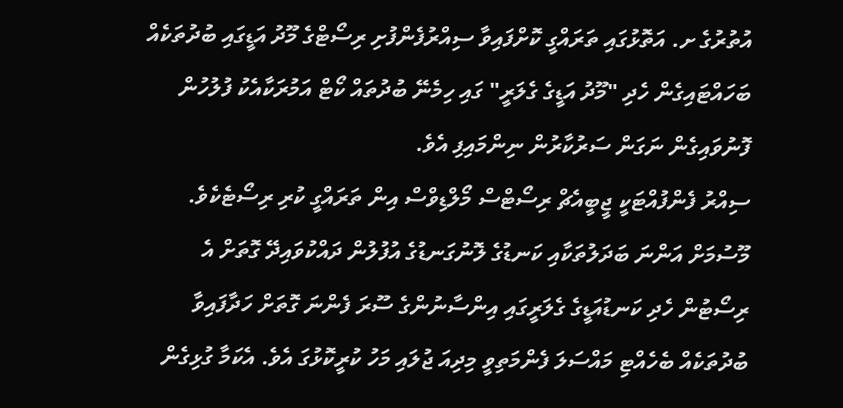އުތުރުގެ ށ. އަތޮޅުގައި ތަރައްގީ ކޮށްފައިވާ ސިއްރުފެންފުށި ރިސޯޓްގެ މޫދު އަޑީގައި ބުދުތަކެއް ބަހައްޓައިގެން ހެދި "މޫދު އަޑީގެ ގެލަރީ" ގައި ހިމެނޭ ބުދުތައް ކޯޓް އަމުރަކާއެކު ފުލުހުން ފޮނުވައިގެން ނަގަން ސަރުކާރުން ނިންމައިފި އެވެ.
ސިއްރު ފެންފުއްޓަކީ ޖީބީއެޗް ރިސޯޓްސް މޯލްޑިވްސް އިން ތަރައްގީ ކުރި ރިސޯޓެކެވެ.
މޫސުމަށް އަންނަ ބަދަލުތަކާއި ކަނޑުގެ ލޮނުގަނޑުގެ އުފުލުން ދައްކުވައިދޭ ގޮތަށް އެ ރިސޯޓުން ހެދި ކަނޑުއަޑީގެ ގެލަރީގައި އިންސާނުންގެ ސޫރަ ފެންނަ ގޮތަށް ހަދާފައިވާ ބުދުތަކެއް ބެހެއްޓި މައްސަލަ ފެންމަތިވީ މިދިއަ ޖުލައި މަހު ކުރީކޮޅުގަ އެވެ. އެކަމާ ގުޅިގެން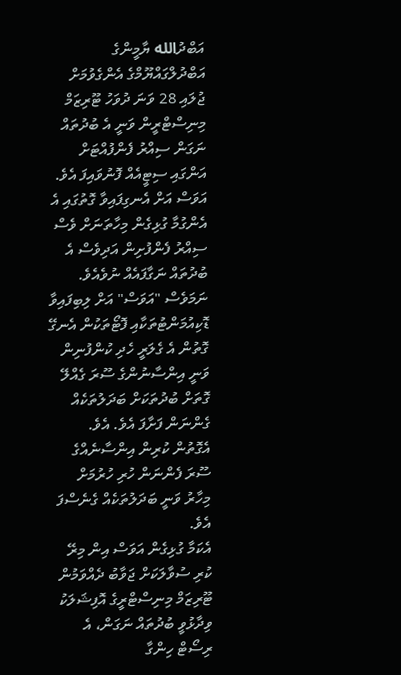އަބްދުالله ޔާމީންގެ އަބްދުލްގައްޔޫމްގެ އެންގެވުމަށް ޖުލައި 28 ވަނަ ދުވަހު ޓޫރިޒަމް މިނިސްޓްރީން ވަނީ އެ ބުދުތައް ނަގަން ސިއްރު ފެންފުއްޓަށް އަންގައި ސިޓީއެއް ފޮނުވައިފަ އެވެ.
އަވަސް އަށް އެނގިފައިވާ ގޮތުގައި އެ އެންގުމާ ގުޅިގެން މިހާތަނަށް ވެސް ސިއްރު ފެންފުށިން އަދިވެސް އެ ބުދުތައް ނަގާފައެއް ނުވެއެވެ. ނަމަވެސް "އަވަސް" އަށް ލިބިފައިވާ ޑޮކިއުމަންޓުތަކާއި ފޮޓޯތަކުން އެނގޭ ގޮތުން އެ ގެލަރީ ހެދި ކުންފުނިން ވަނީ އިންސާނުންގެ ސޫރަ ގެއްލޭ ގޮތަށް ބުދުތަކަށް ބަދަލުތަކެއް ގެންނަން ފަށާފަ އެވެ. އެވެ. އެގޮތުން ކުރިން އިންސާނެއްގެ ސޫރަ ފެންނަން ހުރި ހުރުމަށް މިހާރު ވަނީ ބަދަލުތަކެއް ގެނެސްފަ އެވެ.
އެކަމާ ގުޅިގެން އަވަސް އިން މިރޭ ކުރި ސުވާލަކަށް ޖަވާބު ދެއްވަމުން ޓޫރިޒަމް މިނިސްޓްރީގެ އޮފިޝަލަކު ވިދާޅުވީ ބުދުތައް ނަގަން، އެ ރިސޯޓް ހިންގާ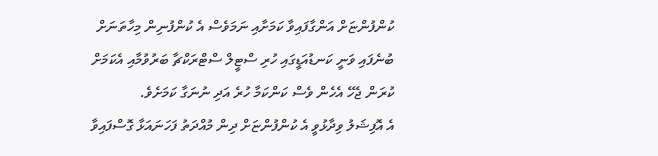ކުންފުންޏަށް އަންގާފައިވާ ކަމަށާއި ނަމަވެސް އެ ކުންފުނިން މިހާތަނަށް ބުނެފައި ވަނީ ކަނޑުއަޑީގައި ހުރި ސްޓީލް ސްޓްރަކްޗާ ބަރުވުމާއި އެކަމަށް ކުރަން ޖެހޭ އެހެން ވެސް ކަންކަމާ ހުރެ އަދި ނުނަގާ ކަމަށެވެ.
އެ އޮފިޝަލު ވިދާޅުވީ އެ ކުންފުންޏަށް ދިން މުއްދަތު ފަހަނައަޅާ ގޮސްފައިވާ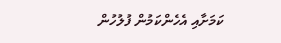ކަމަށާއި އެހެންކަމުން ފުލުހުން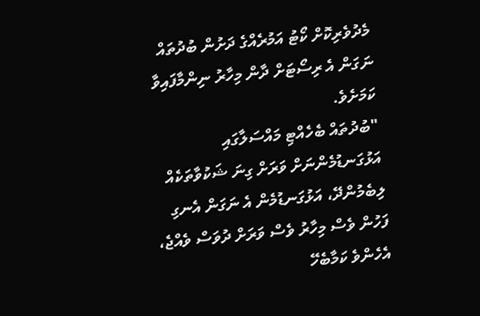މެދުވެރިކޮށް ކޯޓު އަމުރެއްގެ ދަށުން ބުދުތައް ނަގަން އެ ރިސޯޓަށް ދާން މިހާރު ނިންމާފައިވާ ކަމަށެވެ.
"ބުދުތައް ބެހެއްޓި މައްސަލާގައި އަޅުގަނޑުމެންނަށް ވަރަށް ގިނަ ޝަކުވާތަކެއް ލިބެމުންދޭ، އަޅުގަނޑުމެން އެ ނަގަން އެނގި ފަހުން ވެސް މިހާރު ވެސް ވަރަށް ދުވަސް ވެއްޖެ، އެހެންވެ ކަމާބެހޭ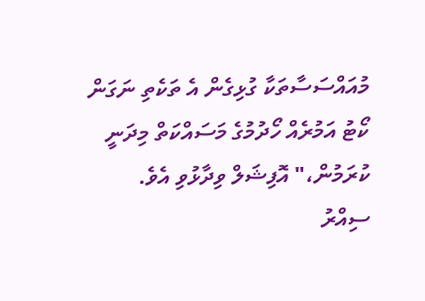މުއައްސަސާތަކާ ގުޅިގެން އެ ތަކެތި ނަގަން ކޯޓު އަމުރެއް ހޯދުމުގެ މަސައްކަތް މިދަނީ ކުރަމުން،" އޮފިޝަލް ވިދާޅުވި އެވެ.
ސިއްރު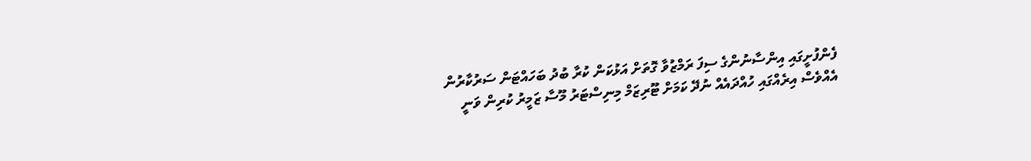ފެންފުށީގައި އިންސާނުންގެ ސިފަ ރަމްޒުވާ ގޮތަށް އަޅުކަން ކުރާ ބުދު ބަހައްޓަން ސަރުކާރުން އެއްވެސް އިރެއްގައި ހުއްދައެއް ނުދޭ ކަމަށް ޓޫރިޒަމް މިނިސްޓަރު މޫސާ ޒަމީރު ކުރިން ވަނީ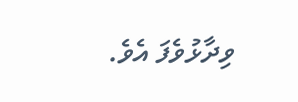ވިދާޅުވެފަ އެވެ.